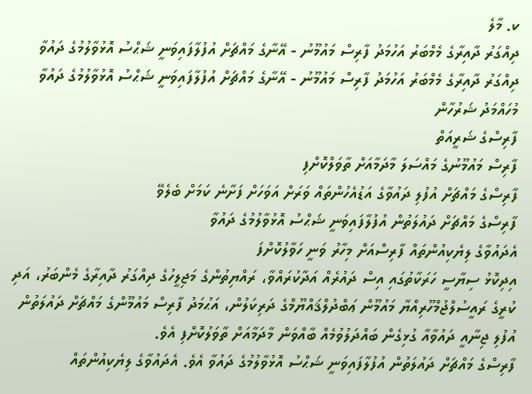ކ. މާލެ
ދިއްގަރު ދާއިރާގެ މެމްބަރު އަހުމަދު ފާރިސް މައުމޫނު - އޭނާގެ މައްޗަށް އުފުލާފައިވަނީ ޝަޙްސު އޮޅުވާލުމުގެ ދައުވާ
ދިއްގަރު ދާއިރާގެ މެމްބަރު އަހުމަދު ފާރިސް މައުމޫނު - އޭނާގެ މައްޗަށް އުފުލާފައިވަނީ ޝަޙްސު އޮޅުވާލުމުގެ ދައުވާ
މުހައްމަދު ޝަރުހާން
ފާރިސްގެ ޝަރީއަތް
ފާރިސް މައުމޫނުގެ މައްސަލަ މާދަމާއަށް ތާވަލްކޮށްފި
ފާރިސްގެ މައްޗަށް އުފުލި ދައުވާގެ އަޑުއެހުންތައް ވަރަށް އަވަހަށް ފަށާނެ ކަމަށް ބެލެވޭ
ފާރިސްގެ މައްޗަށް ދައުލަތުން އުފުލާފައިވަނީ ޝަޙްސު އޮޅުވާލުމުގެ ދައުވާ
އެދައުވާގެ ލިޔެކިއުންތައް ފާރިސްއަށް މިހާރު ވަނީ ހަވާލުކޮށްފަ
އިދިކޮޅު ސިޔާސީ ހަރަކާތުގައި އިސް ދައުރެއް އަދާކުރައްވާ، ރައްޔިތުންގެ މަޖިލީހުގެ ދިއްގަރު ދާއިރާގެ މެންބަރު، އަދި ކުރީގެ ރައީސުލްޖުމްހޫރިއްޔާ މައުމޫން ޢަބްދުލްޤައްޔޫމްގެ ދަރިކަލުން، އަޙުމަދު ފާރިސް މައުމޫންގެ މައްޗަށް ދައުލަތުން އުފުލި ޖިނާއީ ދައުވާއާ ގުޅިގެން ބައްދަލުވުމެއް ބާއްވަން މާދަމާއަށް ތާވަލުކޮށްފި އެވެ.
ފާރިސްގެ މައްޗަށް ދައުލަތުން އުފުލާފައިވަނީ ޝަޙްސު އޮޅުވާލުމުގެ ދައުވާ އެވެ. އެދައުވާގެ ލިޔެކިއުންތައް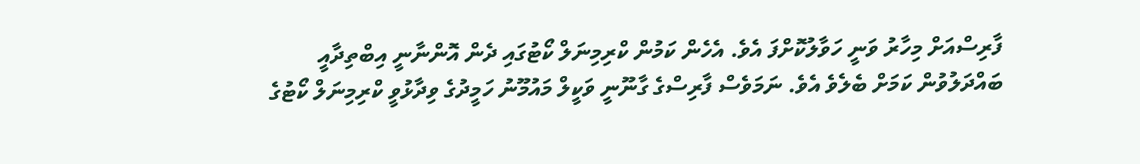ފާރިސްއަށް މިހާރު ވަނީ ހަވާލުކޮށްފަ އެވެ. އެހެން ކަމުން ކްރިމިނަލް ކޯޓުގައި ދެން އޮންނާނީ އިބްތިދާއީ ބައްދަލުވުން ކަމަށް ބެލެވެ އެވެ. ނަމަވެސް ފާރިސްގެ ގާނޫނީ ވަކީލް މައުމޫނު ހަމީދުގެ ވިދާޅުވީ ކްރިމިނަލް ކޯޓުގެ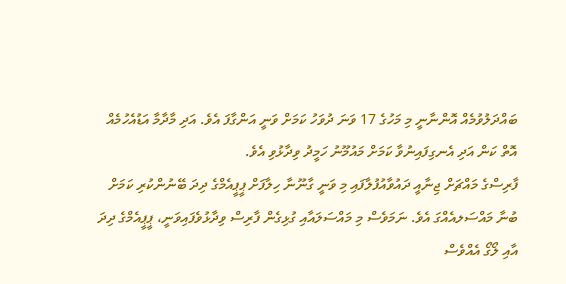ބައްދަލުވުމެއް އޮންނާނީ މި މަހުގެ 17 ވަނަ ދުވަހު ކަމަށް ވަނީ އަންގާފަ އެވެ. އަދި މާދާމާ އަޑުއެހުމެއް އޮތް ކަން އަދި އެނގިފައިނުވާ ކަމަށް މައުމޫނު ހަމީދު ވިދާޅުވި އެވެ.
ފާރިސްގެ މައްޗަށް ޖިނާއީ ދައުވާއުފުލާފައި މި ވަނީ ގާނޫނާ ހިލާފަށް ޕީޕީއެމްގެ ދިދަ ބޭނުންކުރި ކަމަށް ބުނާ މައްސަލއެއްގަ އެވެ. ނަމަވެސް މި މައްސަލައާއި ގުޅިގެން ފާރިސް ވިދާޅުވެފައިވަނީ، ޕީޕީއެމްގެ ދިދަ އާއި ލޯގޯ އެއްވެސް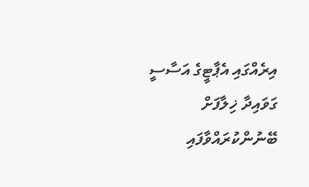އިރެއްގައި އެޕާޓީގެ އަސާސީ ގަވައިދާ ޚިލާފަށް ބޭނުންކުރައްވާފައި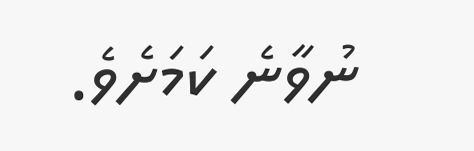ނުވާނެ ކަމަށެވެ.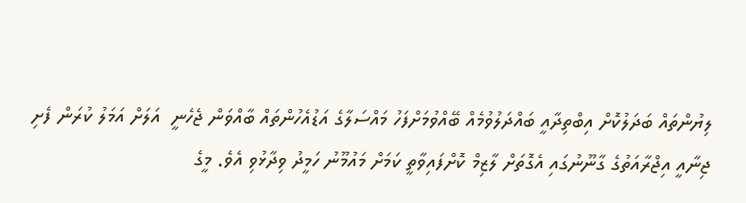ލިޔުންތައް ބަދަލުކޮށް އިބްތިދާއީ ބައްދަލުވުމެއް ބޭއްވުމަށްފަހު މައްސަލާގެ އަޑުއެހުންތައް ބާއްވަން ޖެހެނީ  އަލަށް އަމަލު ކުރަން ފެށި ޖިނާއީ އިޖްރާއަތުގެ ގާނޫނުގައި އެގޮތަށް ލާޒިމް ކޮށްފައިވާތީ ކަމަށް މައުމޫނު ހަމީދު ވިދާޅުވި އެވެ. މީގެ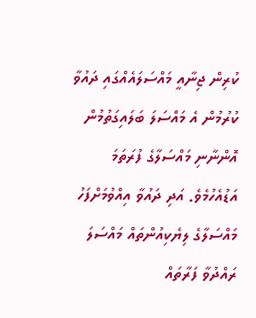ކުރިން ޖިނާއީ މައްސަލައެއްގައި ދައުވާ ކުރުމުން އެ މައްސަލަ ބަލައިގަތުމުން އޮންނާނި މައްސަލާގެ ފުރަތަމަ އަޑުއެހުމެވެ. އަދި ދައުވާ އިއްވުމަށްފަހު މައްސަލާގެ ލިޔެކިއުންތައް މައްސަލަ ރައްދުވާ ފަރާތައް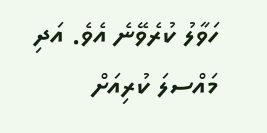ހަވާލު ކުރެވޭނެ އެވެ. އަދި މައްސލަ ކުރިއަށް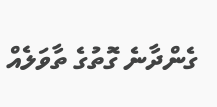ގެންދާނެ ގޮތުގެ ތާވަލެއް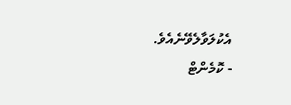އެކުލަވާލެވޭނެއެވެ.
- ކޮމެންޓް